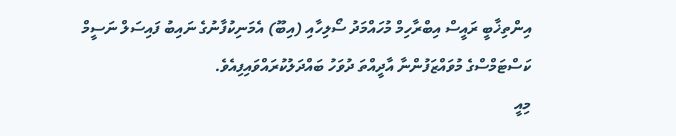އިންތިޚާބީ ރައީސް އިބްރާހިމް މުހައްމަދު ސޯލިހާއި (އިބޫ) އެމަނިކުފާނުގެ ނައިބު ފައިސަލް ނަސީމް ކަސްޓަމްސްގެ މުވައްޒަފުންނާ އާދީއްތަ ދުވަހު ބައްދަލުކުރައްވައިފިއެވެ.
މިއީ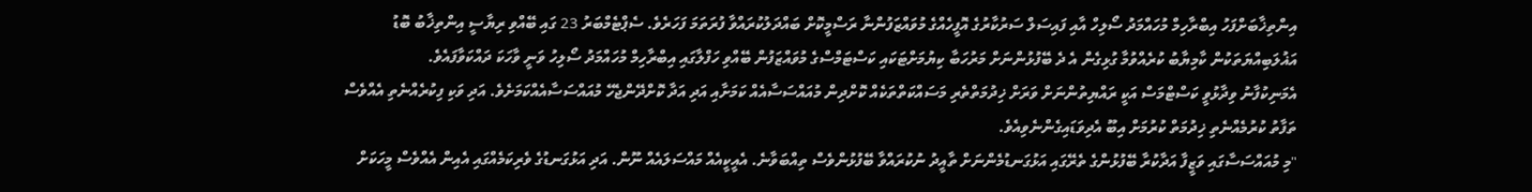އިންތިޚާބަށްފަހު އިބްރާހިމް މުހައްމަދު ސޯލިހް އާއި ފައިސަލް ސަރުކާރުގެ އޮފީހެއްގެ މުވައްޒަފުންނާ ރަސްމީކޮށް ބައްދަލުކުރައްވާ ފުރަތަމަ ފަހަރެވެ. ސެޕްޓެމްބަރު 23 ގައި ބޭއްވި ރިޔާސީ އިންތިޚާބު ބޮޑު އަޣުލަބިއްޔަތަކުން ކާމިޔާބު ކުރެއްވުމާ ގުޅިގެން އެ ދެ ބޭފުޅުންނަށް މަރުހަބާ ކިޔުމަށްޓަކައި ކަސްޓަމްސްގެ މުވައްޒަފުން ބޭއްވި ހަފްލާގައި އިބްރާހިމް މުހައްމަދު ސޯލިހު ވަނީ ވާހަކަ ދައްކަވާފައެވެ.
އެމަނިކުފާނު ވިދާޅުވީ ކަސްޓްމަސް އަކީ ރައްޔިތުންނަށް ވަރަށް ޚިދުމަތްތެރި މަސައްކަތްތަކެއް ކޮށްދިން މުއައްސަސާއެއް ކަމަށާއި އަދި އަދާ ކޮށްދޭންޖެހޭ މުއައްސަސާއެއްކަމަށެވެ. އަދި ވަކި ފިކުރެއްނެތި އެއްވެސް ތަފާތު ކުރުމެއްނެތި ޚިދުމަތް ކުރުމަށް އިބޫ އެދިވަޑައިގެންނެވިއެވެ.
"މި މުއައްސަސާގައި ވަޒީފާ އަދާކުރާ ބޭފުޅުންގެ ތެރޭގައި އަޅުގަނޑުމެންނަށް ތާއީދު ނުކުރައްވާ ބޭފުޅުންވެސް ތިއްބަވާނެ. އެއީކީއެއް މައްސަލައެއް ނޫން. އަދި އަޅުގަނޑުގެ ވެރިކަމެއްގައި އެއިން އެއްވެސް މީހަކަށް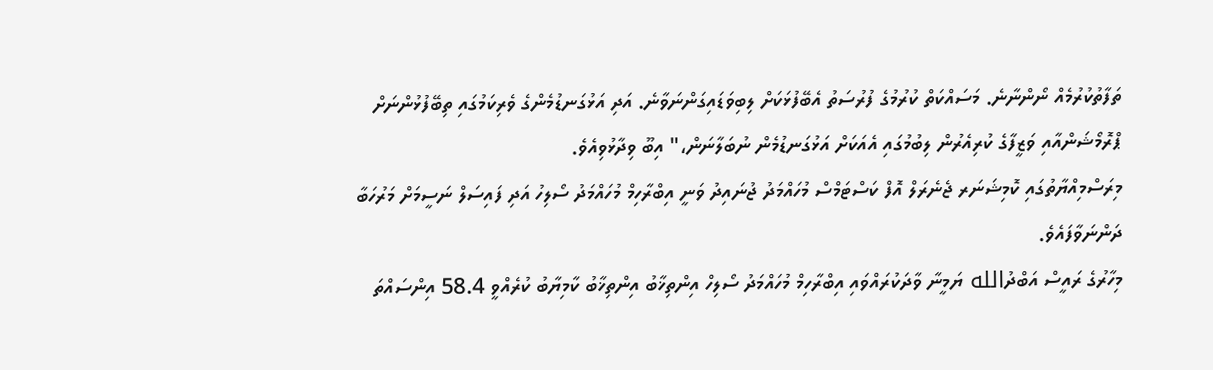ތަފާތުކުރުމެއް ނޯންނާނެ. މަސައްކަތް ކުރުމުގެ ފުރުސަތު އެބޭފުޅަކަށް ލިބިވަޑައިގަންނަވާނެ. އަދި އަޅުގަނޑުމެންގެ ވެރިކަމުގައި ތިބޭފުޅުންނަށް ޕްރޮމޯޝަންއާއި ވަޒީފާގެ ކުރިއެރުން ލިބުމުގައި އެއަކަށް އަޅުގަނޑުމެން ނުބަލާނަން،" އިބޫ ވިދާޅުވިއެވެ.
މިރަސްމިއްޔާތުގައި ކޮމިޝަނަރ ޖެނެރަލް އޮފް ކަސްޓަމްސް މުހައްމަދު ޖުނައިދު ވަނީ އިބްރާހިމް މުހައްމަދު ސޯލިހު އަދި ފައިސަލް ނަސީމަށް މަރުހަބާ ދަންނަވާފައެވެ.
މިހާރުގެ ރައީސް އަބްދުالله ޔަމީނާ ވާދަކުރައްވައި އިބްރާހިމް މުހައްމަދު ސޯލިހް އިންތިޚާބު އިންތިޚާބު ކާމިޔާބު ކުރެއްވީ 58.4 އިންސައްތަ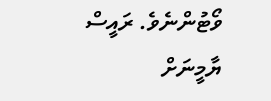ވޯޓުންނެވެ. ރައީސް ޔާމީނަށް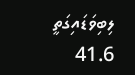ލިބިވަޑައިގަތީ 41.6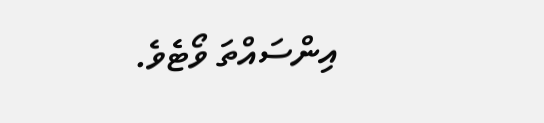އިންސައްތަ ވޯޓެވެ.